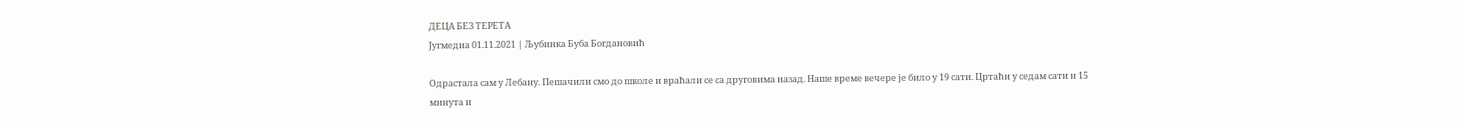ДЕЦА БЕЗ ТЕРЕТА
Југмедиа 01.11.2021 | Љубинка Буба Богдановић

Одрастала сам у Лебану. Пешачили смо до школе и враћали се са друговима назад. Наше време вечере је било у 19 сати. Цртаћи у седам сати и 15 минута и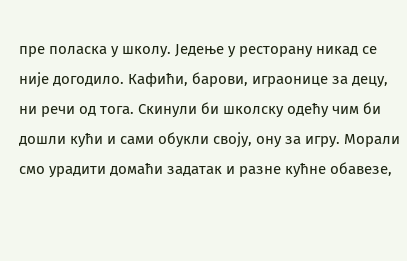пре поласка у школу. Једење у ресторану никад се није догодило. Кафићи, барови, играонице за децу, ни речи од тога. Скинули би школску одећу чим би дошли кући и сами обукли своју, ону за игру. Морали смо урадити домаћи задатак и разне кућне обавезе,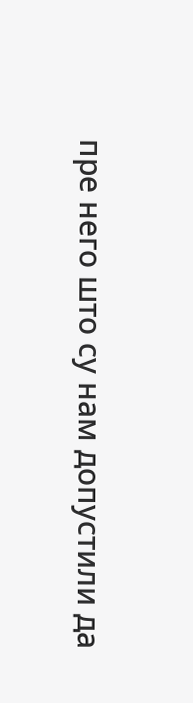пре него што су нам допустили да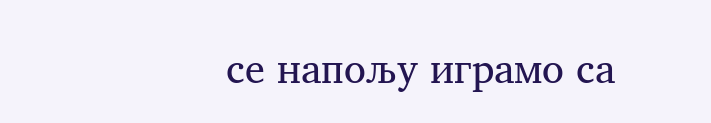се напољу играмо са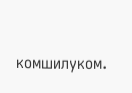комшилуком.